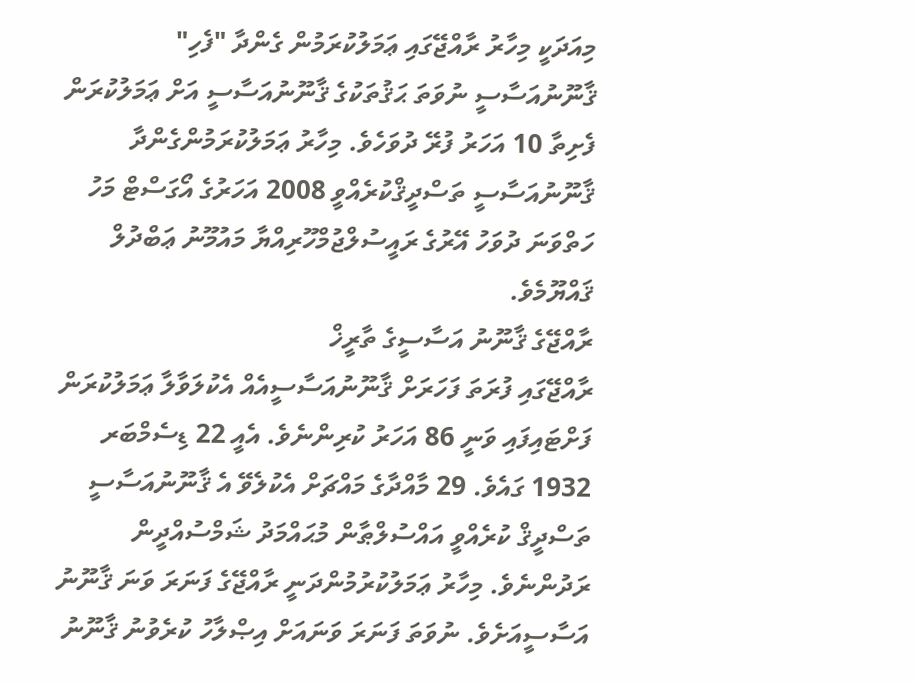މިއަދަކީ މިހާރު ރާއްޖޭގައި ޢަމަލުކުރަމުން ގެންދާ "ފެހި" ޤާނޫނުއަސާސީ ނުވަތަ ޙަޤުތަކުގެ ޤާނޫނުއަސާސީ އަށް ޢަމަލުކުރަން ފެށިތާ 10 އަހަރު ފުރޭ ދުވަހެވެ. މިހާރު ޢަމަލުކުރަމުންގެންދާ ޤާނޫނުއަސާސީ ތަސްދީޤްކުރެއްވީ 2008 އަހަރުގެ އޯގަސްޓް މަހު ހަތްވަނަ ދުވަހު އޭރުގެ ރައީސުލްޖުމްހޫރިއްޔާ މައުމޫނު ޢަބްދުލް ޤައްޔޫމެވެ.
ރާއްޖޭގެ ޤާނޫނު އަސާސީގެ ތާރީޚް
ރާއްޖޭގައި ފުރަތަ ފަހަރަށް ޤާނޫނުއަސާސީއެއް އެކުލަވާލާ ޢަމަލުކުރަން ފަށްޓައިފައި ވަނީ 86 އަހަރު ކުރިންނެވެ. އެއީ 22 ޑިސެމްބަރ 1932 ގައެވެ. 29 މާއްދާގެ މައްޗަށް އެކުލެވޭ އެ ޤާނޫނުއަސާސީ ތަސްދީޤް ކުރެއްވީ އައްސުލްޠާން މުޙައްމަދު ޝަމްސުއްދީން ރަދުންނެވެ. މިހާރު ޢަމަލުކުރުމުންދަނީ ރާއްޖޭގެ ފަނަރަ ވަނަ ޤާނޫނު އަސާސީއަށެވެ. ނުވަތަ ފަނަރަ ވަނައަށް އިޞްލާހު ކުރެވުނު ޤާނޫނު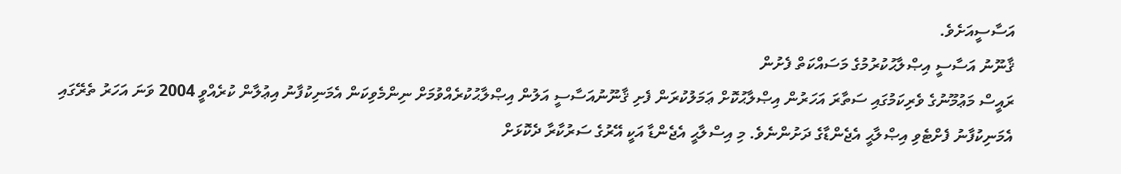އަސާސީއަށެވެ.
ޤާނޫނު އަސާސީ އިޞްލާޙުކުރުމުގެ މަސައްކަތް ފެށުން
ރައީސް މަޢުމޫނުގެ ވެރިކަމުގައި ސަތާރަ އަހަރުން އިޞްލާޙުކޮށް ޢަމަލުކުރަން ފެށި ޤާނޫނުއަސާސީ އަލުން އިޞްލާޙުކުރެއްވުމަށް ނިންމެވިކަން އެމަނިކުފާނު އިޢުލާން ކުރެއްވީ 2004 ވަނަ އަހަރު ތެރޭގައި އެމަނިކުފާނު ފެށްޓެވި އިޞްލާޙީ އެޖެންޑާގެ ދަށުންނެވެ. މި އިސްލާޙީ އެޖެންޑާ އަކީ އޭރުގެ ސަރުކާރާ ދެކޮޅަށް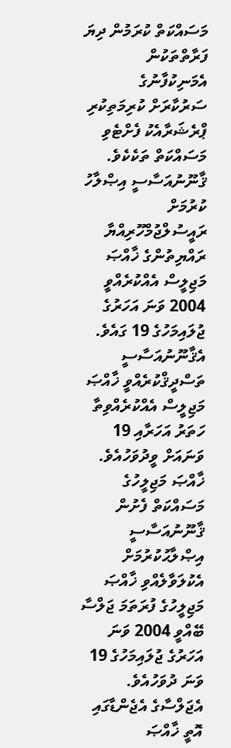މަސައްކަތް ކުރަމުން ދިޔަ ފަރާތްތަކުން އެމަނިކުފާނުގެ ސަރުކާރަށް ކުރިމަތިކުރި ޕްރެޝަރާއެކު ފެށްޓެވި މަސައްކަތް ތަކެކެވެ.
ޤާނޫނުއަސާސީ އިޞްލާހު ކުރުމަށް ރައީސުލްޖުމްހޫރިއްޔާ ރައްޔިތުންގެ ޚާއްޞަ މަޖިލީސް އެއްކުރެއްވީ 2004 ވަނަ އަހަރުގެ ޖުލައިމަހުގެ 19 ގައެވެ. އެޤާނޫނުއަސާސީ ތަސްދީޤްކުރެއްވީ ޚާއްޞަ މަޖިލީސް އެއްކުރެއްވިތާ ހަތަރު އަހަރާއި 19 ވަނައަށް ވީދުވަހުއެވެ.
ޚާއްޞަ މަޖިލީހުގެ މަސައްކަތް ފެށުން
ޤާނޫނުއަސާސީ އިޞްލާޙުކުރުމަށް އެކުލަވާލެއްވި ޚާއްޞަ މަޖިލީހުގެ ފުރަތަމަ ޖަލްސާ ބޭއްވީ 2004 ވަނަ އަހަރުގެ ޖުލައިމަހުގެ 19 ވަނަ ދުވަހުއެވެ. އެޖަލްސާގެ އެޖެންޑާގައި އޮތީ ޚާއްޞަ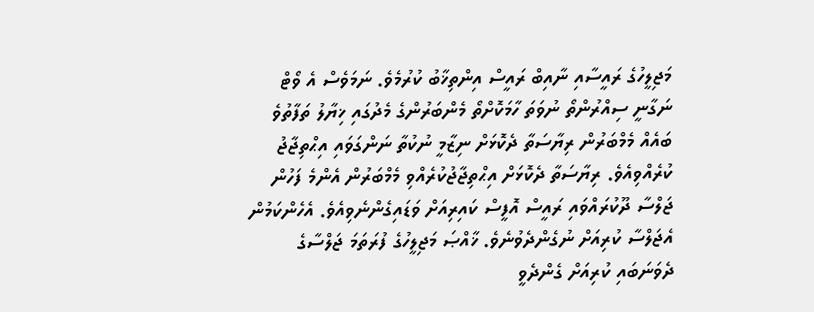މަޖިލީހުގެ ރައީސާއި ނާއިބް ރައީސް އިންތިޚާބު ކުރުމެވެ. ނަމަވެސް އެ ވޯޓް ނަގާނީ ސިއްރުންތޯ ނުވަތަ ހާމަކޮށްތޯ މެންބަރުންގެ މެދުގައި ޚިޔާލު ތަފާތުވެ ބައެއް މެމްބަރުން ރިޔާސަތާ ދެކޮޅަށް ނިޒާމީ ނުކުތާ ނަންގަވައި އިޙްތިޖާޖު ކުރެއްވިއެވެ. ރިޔާސަތާ ދެކޮޅަށް އިޙްތިޖާޖުކުރެއްވި މެމްބަރުން އެންމެ ފަހުން ޖަލްސާ ދޫކުރައްވައި ރައީސް އޮފީސް ކައިރިއަށް ވަޑައިގެންނެވިއެވެ. އެހެންކަމުން އެޖަލްސާ ކުރިއަށް ނުގެންދެވުނެވެ. ޚާއްޞަ މަޖިލީހުގެ ފުރަތަމަ ޖަލްސާގެ ދެވަނަބައި ކުރިއަށް ގެންދެވީ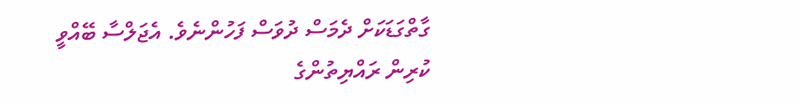ގާތްގަޑަކަށް ދެމަސް ދުވަސް ފަހުންނެވެ. އެޖަލްސާ ބޭއްވީ ކުރިން ރައްޔިތުންގެ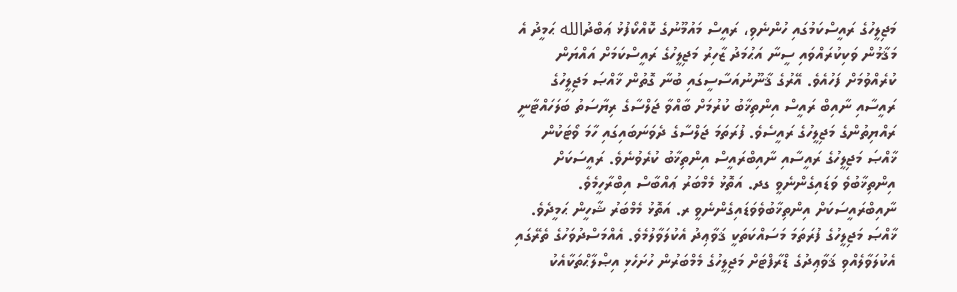މަޖިލީހުގެ ރައީސްކަމުގައި ހުންނެވި، ރައީސް މައުމޫނުގެ ކޮއްކޯފުޅު ޢަބްދުالله ޙަމީދު އެ މަޤާމުން ވަކިކުރައްވައި ސީނާ އަޙުމަދު ޒާހިރު މަޖިލީހުގެ ރައީސްކަމަށް އައްޔަން ކުރެއްވުމަށް ފަހުއެވެ. އޭރުގެ ޤާނޫނުއަސާސީގައި ބުނާ ގޮތުން ޚާއްޞަ މަޖިލީހުގެ ރައީސާއި ނާއިބް ރައީސް އިންތިޚާބު ކުރުމަށް ބާއްވާ ޖަލްސާގެ ރިޔާސަތު ބަލަހައްޓާނީ ރައްޔިތުންގެ މަޖިލީހުގެ ރައީސެވެ. ފުރަތަމަ ޖަލްސާގެ ދެވަނަބައިގައި ހާމަ ވޯޓަކުން ޚާއްޞަ މަޖިލީހުގެ ރައީސާއި ނާއިބްރައީސް އިންތިޚާބު ކުރެވުނެވެ. ރައީސަކަށް އިންތިޚާބުވެ ވަޑައިގެންނެވީ ގދ. އަތޮޅު މެމްބަރު ޢައްބާސް އިބްރާހީމެވެ. ނާއިބްރައީސަކަށް އިންތިޚާބުވެވަޑައިގެންނެވީ ރ. އަތޮޅު މެމްބަރު ޝާހީން ޙަމީދެވެ.
ޚާއްޞަ މަޖިލީހުގެ ފުރަތަމަ މަސައްކަތަކީ ޤަވާޢިދު އެކުލަވާލުމެވެ. އެއްމަސްދުވަހުގެ ތެރޭގައި އެކުލަވާލެއްވި ޤަވާޢިދުގެ ޑްރާފްޓަށް މަޖިލީހުގެ މެމްބަރުން ހުށަހެޅި އިޞްލާޙްތަކާއެކު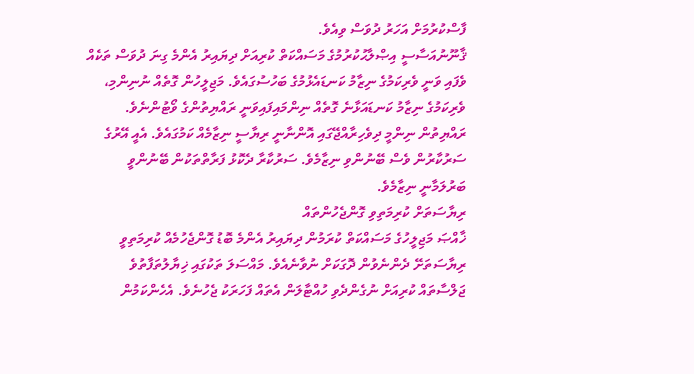ފާސްކުރުމަށް އަހަރު ދުވަސް ވިއެވެ.
ޤާނޫނުއަސާސީ އިޞްލާޙުކުރުމުގެ މަސައްކަތް ކުރިއަށް ދިޔައިރު އެންމެ ގިނަ ދުވަސް ތަކެއް ވެފައި ވަނީ ވެރިކަމުގެ ނިޒާމު ކަނޑައެޅުމުގެ ބަހުސުގައެވެ. މަޖިލީހުން ގޮތެއް ނުނިންމި، ވެރިކަމުގެ ނިޒާމު ކަނޑައަޅާނެ ގޮތެއް ނިންމައިފައިވަނީ ރައްޔިތުންގެ ވޯޓުންނެވެ. ރައްޔިތުން ނިންމީ ދިވެހިރާއްޖޭގައި އޮންނާނީ ރިޔާސީ ނިޒާމެއް ކަމުގައެވެ. އެއީ އޭރުގެ ސަރުކާރުން ވެސް ބޭނުންވި ނިޒާމެވެ. ސަރުކާރާ ދެކޮޅު ފަރާތްތަކުން ބޭނުންވީ ބަރުލަމާނީ ނިޒާމެވެ.
ރިޔާސަތަށް ކުރިމަތިވި ގޮންޖެހުންތައް
ޚާއްޞަ މަޖިލީހުގެ މަސައްކަތް ކުރަމުން ދިޔައިރު އެންމެ ބޮޑު ގޮންޖެހުމެއް ކުރިމަތިވީ ރިޔާސަތަށޭ ދެންނެވުން ދޮގަކަށް ނުވާނެއެވެ. މައްސަލަ ތަކުގައި ޚިޔާލުތަފާތުވެ ޖަލްސާތައް ކުރިއަށް ނުގެންދެވި ހުއްޓާލަން އެތައް ފަހަރަކު ޖެހުނެވެ. އެހެންކަމުން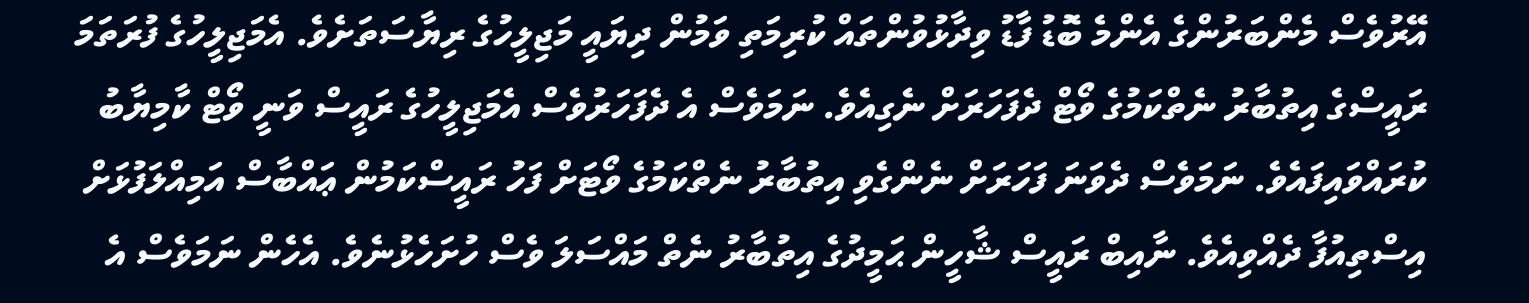އޭރުވެސް މެންބަރުންގެ އެންމެ ބޮޑު ފާޑު ވިދާޅުވުންތައް ކުރިމަތި ވަމުން ދިޔައީ މަޖިލީހުގެ ރިޔާސަތަށެވެ. އެމަޖިލީހުގެ ފުރަތަމަ ރައީސްގެ އިތުބާރު ނެތްކަމުގެ ވޯޓް ދެފަހަރަށް ނެގިއެވެ. ނަމަވެސް އެ ދެފަހަރުވެސް އެމަޖިލީހުގެ ރައީސް ވަނީ ވޯޓް ކާމިޔާބު ކުރައްވައިފައެވެ. ނަމަވެސް ދެވަނަ ފަހަރަށް ނެންގެވި އިތުބާރު ނެތްކަމުގެ ވޯޓަށް ފަހު ރައީސްކަމުން ޢައްބާސް އަމިއްލަފުޅަށް އިސްތިއުފާ ދެއްވިއެވެ. ނާއިބް ރައީސް ޝާހީން ޙަމީދުގެ އިތުބާރު ނެތް މައްސަލަ ވެސް ހުށަހެޅުނެވެ. އެހެން ނަމަވެސް އެ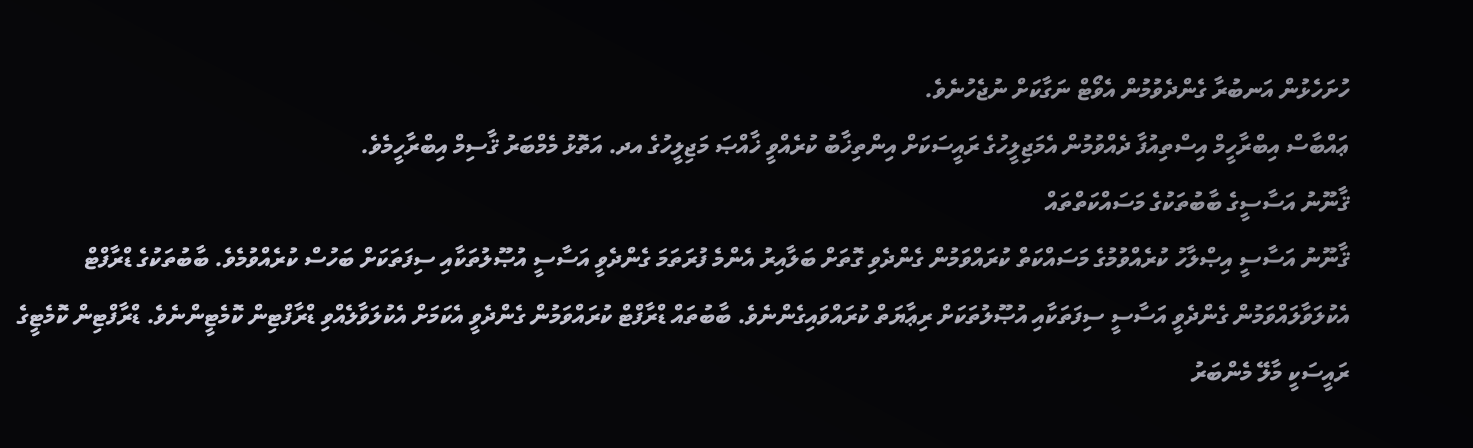ހުށަހެޅުން އަނބުރާ ގެންދެވުމުން އެވޯޓް ނަގާކަށް ނުޖެހުނެވެ.
ޢައްބާސް އިބްރާހީމް އިސްތިއުފާ ދެއްވުމުން އެމަޖިލީހުގެ ރައީސަކަށް އިންތިޚާބު ކުރެއްވީ ޚާއްޞަ މަޖިލީހުގެ އދ. އަތޮޅު މެމްބަރު ޤާސިމް އިބްރާހީމެވެ.
ޤާނޫނު އަސާސީގެ ބާބުތަކުގެ މަސައްކަތްތައް
ޤާނޫނު އަސާސީ އިޞްލާހު ކުރެއްވުމުގެ މަސައްކަތް ކުރައްވަމުން ގެންދެވި ގޮތަށް ބަލާއިރު އެންމެ ފުރަތަމަ ގެންދެވީ އަސާސީ އުޞޫލުތަކާއި ސިފަތަކަށް ބަހުސް ކުރެއްވުމެވެ. ބާބުތަކުގެ ޑްރާފްޓް އެކުލަވާލައްވަމުން ގެންދެވީ އަސާސީ ސިފަތަކާއި އުޞޫލުތަކަށް ރިޢާޔަތް ކުރައްވައިގެންނެވެ. ބާބުތައް ޑްރާފްޓް ކުރައްވަމުން ގެންދެވީ އެކަމަށް އެކުލަވާލެއްވި ޑްރާފްޓިން ކޮމެޓީންނެވެ. ޑްރާފްޓިން ކޮމެޓީގެ ރައީސަކީ މާލޭ މެންބަރު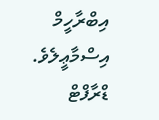އިބްރާހީމް އިސްމާޢީލެވެ. ޑްރާފްޓް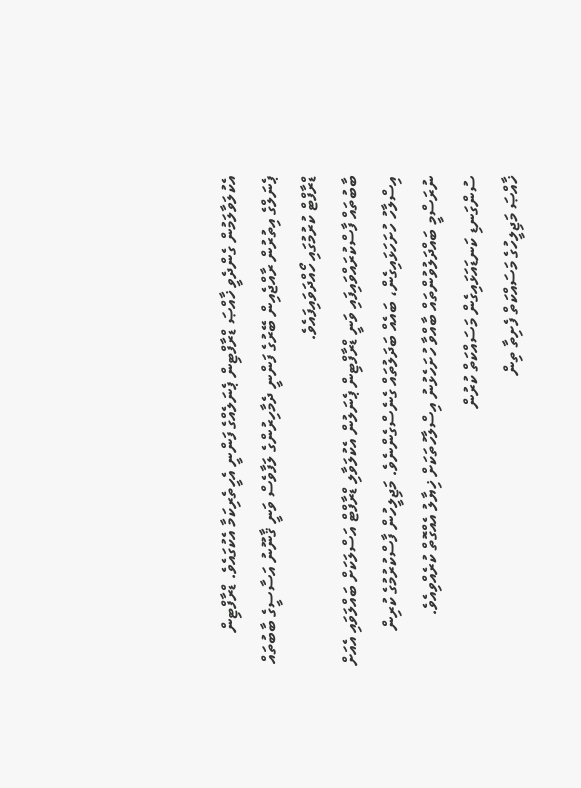އެކުލަވާލަމުން ގެންދެވީ ޚާއްޞަ ޑްރާފްޓިން ޕެނަލެއްގެ ފަންނީ އެހީތެރިކަމާ އެކުގައެވެ. ޑްރާފްޓިން ޕެނަލްގެ އިތުރުން ރާއްޖެއިން ބޭރުގެ ފަންނީ ދެމާހިރުންގެ ލަފާވެސް ވަނީ ޤާނޫނު އަސާސީގެ ބާބުތައް ޑްރާފްޓް ކުރުމުގައި ހޯއްދަވައިފައެވެ.
ބާބުތައް ފާސްކުރައްވައިފައި ވަނީ ޑްރާފްޓިން ޕެނަލުން އެކުލަވާލި ޑްރާފްޓް އަސްލަކަށް ބައްލަވައި އެއަށް އިސްލާހު ހުށަހަޅައިގެން، ބައެއް ބަދަލުތައް ގެނެސްގެންނެވެ. މަޖިލީހުން ފާސްކުރުމުގެ ކުރިން ނުރަސްމީ ބައްދަލުވުންތައް ބާއްވާ ހުށަހެޅުނު އިސްލާހުތަކަށް ޚިޔާލު އެއްގޮތް ކުރެއްވިއެވެ.
ސުންގަނޑި ކަނޑައަޅައިގެން މަސައްކަތް ކުރުން
ޚާއްޞަ މަޖިލީހުގެ މަސައްކަތް ފެށިތާ ތިން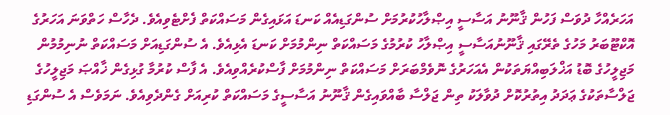އަހަރެއްހާ ދުވަސް ފަހުން ޤާނޫނު އަސާސީ އިޞްލާހުކުރުމަށް ސުންގަޑިއެއް ކަނޑަ އަޅައިގެން މަސައްކަތް ފެށްޓެވިއެވެ. ދެހާސް ހަތްވަނަ އަހަރުގެ އޮކްޓޫބަރު މަހުގެ ތެރޭގައި ޤާނޫނުއަސާސީ އިޞްލާހު ކުރުމުގެ މަސައްކަތް ނިންމުމަށް ކަނޑަ އެޅިއެވެ. އެ ސުންގަޑިއަށް މަސައްކަތް ނުނިމުމުން މަޖިލީހުގެ ބޮޑު އަޚްލަބިއްޔަތަކުން އެއަހަރުގެ ނޮވެމްބަރަށް މަސައްކަތް ނިންމުމަށް ފާސްކުރެއްވިއެވެ. އެ ފާސް ކުރުމާ ގުޅިގެން ޚާއްޞަ މަޖިލީހުގެ ޖަލްސާތަކުގެ ޢަދަދު އިތުރުކޮށް ދުވާލަކު ތިން ޖަލްސާ ބާއްވައިގެން ޤާނޫނު އަސާސީގެ މަސައްކަތް ކުރިއަށް ގެންދެވިއެވެ. ނަމަވެސް އެ ސުންގަޑި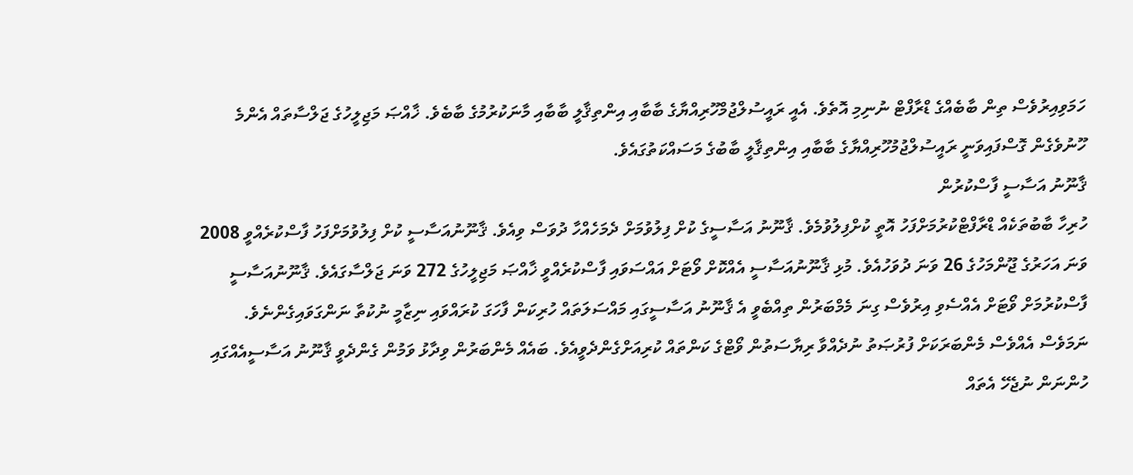ހަމަވިއިރުވެސް ތިން ބާބެއްގެ ޑްރާފްޓް ނުނިމި އޮތެވެ. އެއީ ރައީސުލްޖުމްހޫރިއްޔާގެ ބާބާއި އިންތިޤާލީ ބާބާއި މާނަކުރުމުގެ ބާބެވެ. ޚާއްޞަ މަޖިލީހުގެ ޖަލްސާތައް އެންމެ ހޫނުވެގެން ގޮސްފައިވަނީ ރައީސުލްޖުމުހޫރިއްޔާގެ ބާބާއި އިންތިޤާލީ ބާބުގެ މަސައްކަތުގައެވެ.
ޤާނޫނު އަސާސީ ފާސްކުރުން
ހުރިހާ ބާބުތަކެއް ޑްރާފްޓްކުރުމަށްފަހު އޮތީ ކުށްފިލުވުމެވެ. ޤާނޫނު އަސާސީގެ ކުށް ފިލުވުމަށް ދެމަހެއްހާ ދުވަސް ވިއެވެ. ޤާނޫނުއަސާސީ ކުށް ފިލުވުމަށްފަހު ފާސްކުރެއްވީ 2008 ވަނަ އަހަރުގެ ޖޫންމަހުގެ 26 ވަނަ ދުވަހުއެވެ. މުޅި ޤާނޫނުއަސާސީ އެއްކޮށް ވޯޓަށް އައްސަވައި ފާސްކުރެއްވީ ޚާއްޞަ މަޖިލީހުގެ 272 ވަނަ ޖަލްސާގައެވެ. ޤާނޫނުއަސާސީ ފާސްކުރުމަށް ވޯޓަށް އެއްސެވި އިރުވެސް ގިނަ މެމްބަރުން ތިއްބެވީ އެ ޤާނޫނު އަސާސީގައި މައްސަލަތައް ހުރިކަން ފާހަގަ ކުރައްވައި ނިޒާމީ ނުކުތާ ނަންގަވައިގެންނެވެ. ނަމަވެސް އެއްވެސް މެންބަރަކަށް ފުރުޞަތު ނުދެއްވާ ރިޔާސަތުން ވޯޓްގެ ކަންތައް ކުރިއަށްގެންދެވީއެވެ. ބައެއް މެންބަރުން ވިދާޅު ވަމުން ގެންދެވީ ޤާނޫނު އަސާސީއެއްގައި ހުންނަން ނުޖެހޭ އެތައް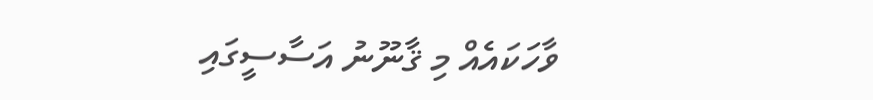ވާހަކައެއް މި ޤާނޫނު އަސާސީގައި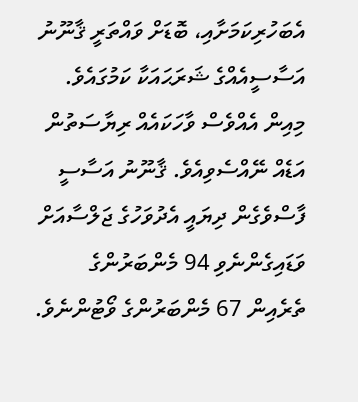އެބަހުރިކަމަށާއި، ބޮޑަށް ވައްތަރީ ޤާނޫނު އަސާސީއެއްގެ ޝަރަޙައަކާ ކަމުގައެވެ. މިއިން އެއްވެސް ވާހަކައެއް ރިޔާސަތުން އަޑެއް ނޭއްސެވިއެވެ. ޤާނޫނު އަސާސީ ފާސްވެގެން ދިޔައީ އެދުވަހުގެ ޖަލްސާއަށް ވަޑައިގެންނެވި 94 މެންބަރުންގެ ތެރެއިން 67 މެންބަރުންގެ ވޯޓުންނެވެ.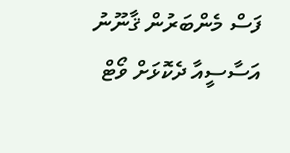ފަސް މެންބަރުން ޤާނޫނު އަސާސީއާ ދެކޮޅަށް ވޯޓް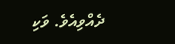ދެއްވިއެވެ. ވަކި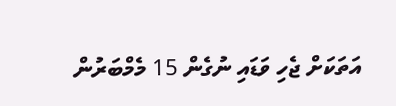އަތަކަށް ޖެހި ވަޑައި ނުގެން 15 މެމްބަރުން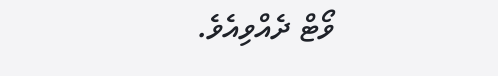ވޯޓް ދެއްވިއެވެ.